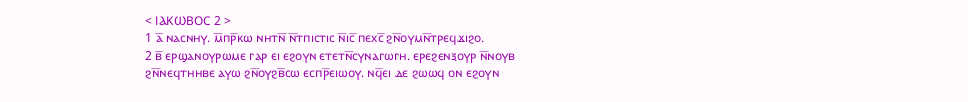< ⲒⲀⲔⲰⲂⲞⲤ 2 >
1 ⲁ̅ ⲛⲁⲥⲛⲏⲩ. ⲙ̅ⲡⲣ̅ⲕⲱ ⲛⲏⲧⲛ̅ ⲛ̅ⲧⲡⲓⲥⲧⲓⲥ ⲛ̅ⲓⲥ̅ ⲡⲉⲭⲥ̅ ϩⲛ̅ⲟⲩⲙⲛ̅ⲧⲣⲉϥϫⲓϩⲟ.
2 ⲃ̅ ⲉⲣϣⲁⲛⲟⲩⲣⲱⲙⲉ ⲅⲁⲣ ⲉⲓ ⲉϩⲟⲩⲛ ⲉⲧⲉⲧⲛ̅ⲥⲩⲛⲁⲅⲱⲅⲏ. ⲉⲣⲉϩⲉⲛⲝⲟⲩⲣ ⲛ̅ⲛⲟⲩⲃ ϩⲛ̅ⲛⲉϥⲧⲏⲏⲃⲉ ⲁⲩⲱ ϩⲛ̅ⲟⲩϩⲃ̅ⲥⲱ ⲉⲥⲡⲣ̅ⲉⲓⲱⲟⲩ. ⲛϥ̅ⲉⲓ ⲇⲉ ϩⲱⲱϥ ⲟⲛ ⲉϩⲟⲩⲛ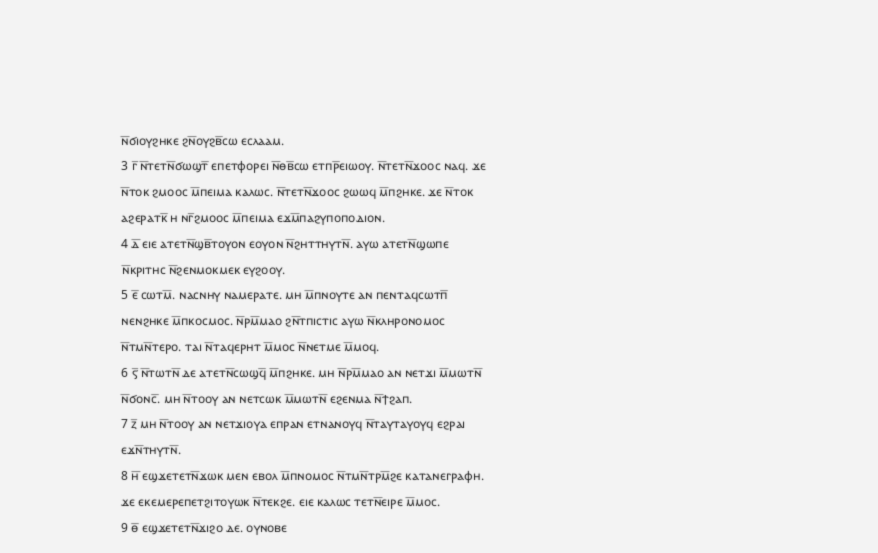ⲛ̅ϭⲓⲟⲩϩⲏⲕⲉ ϩⲛ̅ⲟⲩϩⲃ̅ⲥⲱ ⲉⲥⲗⲁⲁⲙ.
3 ⲅ̅ ⲛ̅ⲧⲉⲧⲛ̅ϭⲱϣⲧ̅ ⲉⲡⲉⲧⲫⲟⲣⲉⲓ ⲛ̅ⲑⲃ̅ⲥⲱ ⲉⲧⲡⲣ̅ⲉⲓⲱⲟⲩ. ⲛ̅ⲧⲉⲧⲛ̅ϫⲟⲟⲥ ⲛⲁϥ. ϫⲉ ⲛ̅ⲧⲟⲕ ϩⲙⲟⲟⲥ ⲙ̅ⲡⲉⲓⲙⲁ ⲕⲁⲗⲱⲥ. ⲛ̅ⲧⲉⲧⲛ̅ϫⲟⲟⲥ ϩⲱⲱϥ ⲙ̅ⲡϩⲏⲕⲉ. ϫⲉ ⲛ̅ⲧⲟⲕ ⲁϩⲉⲣⲁⲧⲕ̅ ⲏ ⲛⲅ̅ϩⲙⲟⲟⲥ ⲙ̅ⲡⲉⲓⲙⲁ ⲉϫⲙ̅ⲡⲁϩⲩⲡⲟⲡⲟⲇⲓⲟⲛ.
4 ⲇ̅ ⲉⲓⲉ ⲁⲧⲉⲧⲛ̅ϣⲃ̅ⲧⲟⲩⲟⲛ ⲉⲟⲩⲟⲛ ⲛ̅ϩⲏⲧⲧⲏⲩⲧⲛ̅. ⲁⲩⲱ ⲁⲧⲉⲧⲛ̅ϣⲱⲡⲉ ⲛ̅ⲕⲣⲓⲧⲏⲥ ⲛ̅ϩⲉⲛⲙⲟⲕⲙⲉⲕ ⲉⲩϩⲟⲟⲩ.
5 ⲉ̅ ⲥⲱⲧⲙ̅. ⲛⲁⲥⲛⲏⲩ ⲛⲁⲙⲉⲣⲁⲧⲉ. ⲙⲏ ⲙ̅ⲡⲛⲟⲩⲧⲉ ⲁⲛ ⲡⲉⲛⲧⲁϥⲥⲱⲧⲡ̅ ⲛⲉⲛϩⲏⲕⲉ ⲙ̅ⲡⲕⲟⲥⲙⲟⲥ. ⲛ̅ⲣⲙ̅ⲙⲁⲟ ϩⲛ̅ⲧⲡⲓⲥⲧⲓⲥ ⲁⲩⲱ ⲛ̅ⲕⲗⲏⲣⲟⲛⲟⲙⲟⲥ ⲛ̅ⲧⲙⲛ̅ⲧⲉⲣⲟ. ⲧⲁⲓ ⲛ̅ⲧⲁϥⲉⲣⲏⲧ ⲙ̅ⲙⲟⲥ ⲛ̅ⲛⲉⲧⲙⲉ ⲙ̅ⲙⲟϥ.
6 ⲋ̅ ⲛ̅ⲧⲱⲧⲛ̅ ⲇⲉ ⲁⲧⲉⲧⲛ̅ⲥⲱϣϥ̅ ⲙ̅ⲡϩⲏⲕⲉ. ⲙⲏ ⲛ̅ⲣⲙ̅ⲙⲁⲟ ⲁⲛ ⲛⲉⲧϫⲓ ⲙ̅ⲙⲱⲧⲛ̅ ⲛ̅ϭⲟⲛⲥ̅. ⲙⲏ ⲛ̅ⲧⲟⲟⲩ ⲁⲛ ⲛⲉⲧⲥⲱⲕ ⲙ̅ⲙⲱⲧⲛ̅ ⲉϩⲉⲛⲙⲁ ⲛ̅ϯϩⲁⲡ.
7 ⲍ̅ ⲙⲏ ⲛ̅ⲧⲟⲟⲩ ⲁⲛ ⲛⲉⲧϫⲓⲟⲩⲁ ⲉⲡⲣⲁⲛ ⲉⲧⲛⲁⲛⲟⲩϥ ⲛ̅ⲧⲁⲩⲧⲁⲩⲟⲩϥ ⲉϩⲣⲁⲓ ⲉϫⲛ̅ⲧⲏⲩⲧⲛ̅.
8 ⲏ̅ ⲉϣϫⲉⲧⲉⲧⲛ̅ϫⲱⲕ ⲙⲉⲛ ⲉⲃⲟⲗ ⲙ̅ⲡⲛⲟⲙⲟⲥ ⲛ̅ⲧⲙⲛ̅ⲧⲣⲙ̅ϩⲉ ⲕⲁⲧⲁⲛⲉⲅⲣⲁⲫⲏ. ϫⲉ ⲉⲕⲉⲙⲉⲣⲉⲡⲉⲧϩⲓⲧⲟⲩⲱⲕ ⲛ̅ⲧⲉⲕϩⲉ. ⲉⲓⲉ ⲕⲁⲗⲱⲥ ⲧⲉⲧⲛ̅ⲉⲓⲣⲉ ⲙ̅ⲙⲟⲥ.
9 ⲑ̅ ⲉϣϫⲉⲧⲉⲧⲛ̅ϫⲓϩⲟ ⲇⲉ. ⲟⲩⲛⲟⲃⲉ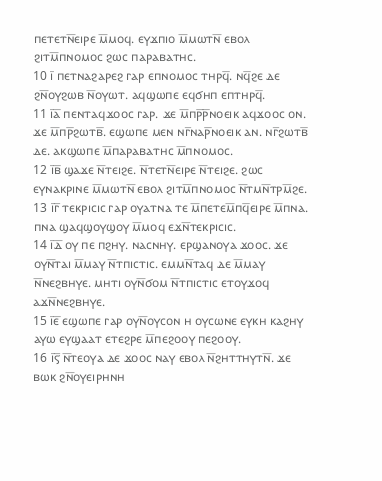ⲡⲉⲧⲉⲧⲛ̅ⲉⲓⲣⲉ ⲙ̅ⲙⲟϥ. ⲉⲩϫⲡⲓⲟ ⲙ̅ⲙⲱⲧⲛ̅ ⲉⲃⲟⲗ ϩⲓⲧⲙ̅ⲡⲛⲟⲙⲟⲥ ϩⲱⲥ ⲡⲁⲣⲁⲃⲁⲧⲏⲥ.
10 ⲓ̅ ⲡⲉⲧⲛⲁϩⲁⲣⲉϩ ⲅⲁⲣ ⲉⲡⲛⲟⲙⲟⲥ ⲧⲏⲣϥ̅. ⲛϥ̅ϩⲉ ⲇⲉ ϩⲛ̅ⲟⲩϩⲱⲃ ⲛ̅ⲟⲩⲱⲧ. ⲁϥϣⲱⲡⲉ ⲉϥϭⲏⲡ ⲉⲡⲧⲏⲣϥ̅.
11 ⲓ̅ⲁ̅ ⲡⲉⲛⲧⲁϥϫⲟⲟⲥ ⲅⲁⲣ. ϫⲉ ⲙ̅ⲡⲣ̅ⲣ̅ⲛⲟⲉⲓⲕ ⲁϥϫⲟⲟⲥ ⲟⲛ. ϫⲉ ⲙ̅ⲡⲣ̅ϩⲱⲧⲃ̅. ⲉϣⲱⲡⲉ ⲙⲉⲛ ⲛⲅ̅ⲛⲁⲣ̅ⲛⲟⲉⲓⲕ ⲁⲛ. ⲛⲅ̅ϩⲱⲧⲃ̅ ⲇⲉ. ⲁⲕϣⲱⲡⲉ ⲙ̅ⲡⲁⲣⲁⲃⲁⲧⲏⲥ ⲙ̅ⲡⲛⲟⲙⲟⲥ.
12 ⲓ̅ⲃ̅ ϣⲁϫⲉ ⲛ̅ⲧⲉⲓϩⲉ. ⲛ̅ⲧⲉⲧⲛ̅ⲉⲓⲣⲉ ⲛ̅ⲧⲉⲓϩⲉ. ϩⲱⲥ ⲉⲩⲛⲁⲕⲣⲓⲛⲉ ⲙ̅ⲙⲱⲧⲛ̅ ⲉⲃⲟⲗ ϩⲓⲧⲙ̅ⲡⲛⲟⲙⲟⲥ ⲛ̅ⲧⲙⲛ̅ⲧⲣⲙ̅ϩⲉ.
13 ⲓ̅ⲅ̅ ⲧⲉⲕⲣⲓⲥⲓⲥ ⲅⲁⲣ ⲟⲩⲁⲧⲛⲁ ⲧⲉ ⲙ̅ⲡⲉⲧⲉⲙ̅ⲡϥ̅ⲉⲓⲣⲉ ⲙ̅ⲡⲛⲁ. ⲡⲛⲁ ϣⲁϥϣⲟⲩϣⲟⲩ ⲙ̅ⲙⲟϥ ⲉϫⲛ̅ⲧⲉⲕⲣⲓⲥⲓⲥ.
14 ⲓ̅ⲇ̅ ⲟⲩ ⲡⲉ ⲡϩⲏⲩ. ⲛⲁⲥⲛⲏⲩ. ⲉⲣϣⲁⲛⲟⲩⲁ ϫⲟⲟⲥ. ϫⲉ ⲟⲩⲛ̅ⲧⲁⲓ ⲙ̅ⲙⲁⲩ ⲛ̅ⲧⲡⲓⲥⲧⲓⲥ. ⲉⲙⲙⲛ̅ⲧⲁϥ ⲇⲉ ⲙ̅ⲙⲁⲩ ⲛ̅ⲛⲉϩⲃⲏⲩⲉ. ⲙⲏⲧⲓ ⲟⲩⲛ̅ϭⲟⲙ ⲛ̅ⲧⲡⲓⲥⲧⲓⲥ ⲉⲧⲟⲩϫⲟϥ ⲁϫⲛ̅ⲛⲉϩⲃⲏⲩⲉ.
15 ⲓ̅ⲉ̅ ⲉϣⲱⲡⲉ ⲅⲁⲣ ⲟⲩⲛ̅ⲟⲩⲥⲟⲛ ⲏ ⲟⲩⲥⲱⲛⲉ ⲉⲩⲕⲏ ⲕⲁϩⲏⲩ ⲁⲩⲱ ⲉⲩϣⲁⲁⲧ ⲉⲧⲉϩⲣⲉ ⲙ̅ⲡⲉϩⲟⲟⲩ ⲡⲉϩⲟⲟⲩ.
16 ⲓ̅ⲋ̅ ⲛ̅ⲧⲉⲟⲩⲁ ⲇⲉ ϫⲟⲟⲥ ⲛⲁⲩ ⲉⲃⲟⲗ ⲛ̅ϩⲏⲧⲧⲏⲩⲧⲛ̅. ϫⲉ ⲃⲱⲕ ϩⲛ̅ⲟⲩⲉⲓⲣⲏⲛⲏ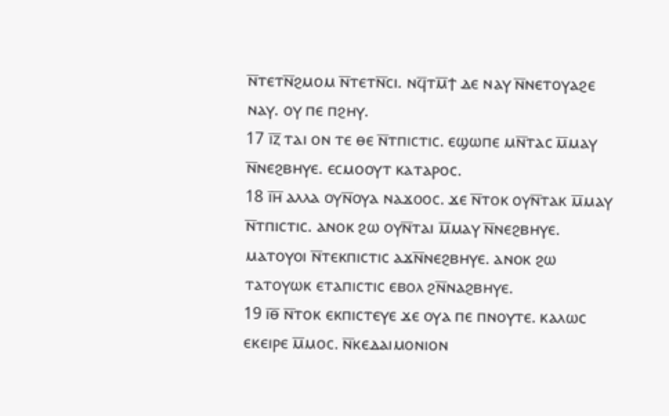ⲛ̅ⲧⲉⲧⲛ̅ϩⲙⲟⲙ ⲛ̅ⲧⲉⲧⲛ̅ⲥⲓ. ⲛϥ̅ⲧⲙ̅ϯ ⲇⲉ ⲛⲁⲩ ⲛ̅ⲛⲉⲧⲟⲩⲁϩⲉ ⲛⲁⲩ. ⲟⲩ ⲡⲉ ⲡϩⲏⲩ.
17 ⲓ̅ⲍ̅ ⲧⲁⲓ ⲟⲛ ⲧⲉ ⲑⲉ ⲛ̅ⲧⲡⲓⲥⲧⲓⲥ. ⲉϣⲱⲡⲉ ⲙⲛ̅ⲧⲁⲥ ⲙ̅ⲙⲁⲩ ⲛ̅ⲛⲉϩⲃⲏⲩⲉ. ⲉⲥⲙⲟⲟⲩⲧ ⲕⲁⲧⲁⲣⲟⲥ.
18 ⲓ̅ⲏ̅ ⲁⲗⲗⲁ ⲟⲩⲛ̅ⲟⲩⲁ ⲛⲁϫⲟⲟⲥ. ϫⲉ ⲛ̅ⲧⲟⲕ ⲟⲩⲛ̅ⲧⲁⲕ ⲙ̅ⲙⲁⲩ ⲛ̅ⲧⲡⲓⲥⲧⲓⲥ. ⲁⲛⲟⲕ ϩⲱ ⲟⲩⲛ̅ⲧⲁⲓ ⲙ̅ⲙⲁⲩ ⲛ̅ⲛⲉϩⲃⲏⲩⲉ. ⲙⲁⲧⲟⲩⲟⲓ ⲛ̅ⲧⲉⲕⲡⲓⲥⲧⲓⲥ ⲁϫⲛ̅ⲛⲉϩⲃⲏⲩⲉ. ⲁⲛⲟⲕ ϩⲱ ⲧⲁⲧⲟⲩⲱⲕ ⲉⲧⲁⲡⲓⲥⲧⲓⲥ ⲉⲃⲟⲗ ϩⲛ̅ⲛⲁϩⲃⲏⲩⲉ.
19 ⲓ̅ⲑ̅ ⲛ̅ⲧⲟⲕ ⲉⲕⲡⲓⲥⲧⲉⲩⲉ ϫⲉ ⲟⲩⲁ ⲡⲉ ⲡⲛⲟⲩⲧⲉ. ⲕⲁⲗⲱⲥ ⲉⲕⲉⲓⲣⲉ ⲙ̅ⲙⲟⲥ. ⲛ̅ⲕⲉⲇⲁⲓⲙⲟⲛⲓⲟⲛ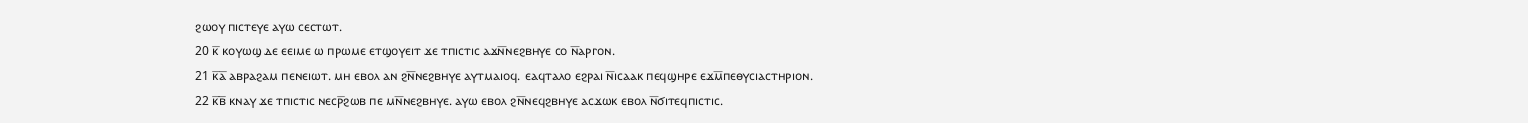ϩⲱⲟⲩ ⲡⲓⲥⲧⲉⲩⲉ ⲁⲩⲱ ⲥⲉⲥⲧⲱⲧ.
20 ⲕ̅ ⲕⲟⲩⲱϣ ⲇⲉ ⲉⲉⲓⲙⲉ ⲱ ⲡⲣⲱⲙⲉ ⲉⲧϣⲟⲩⲉⲓⲧ ϫⲉ ⲧⲡⲓⲥⲧⲓⲥ ⲁϫⲛ̅ⲛⲉϩⲃⲏⲩⲉ ⲥⲟ ⲛ̅ⲁⲣⲅⲟⲛ.
21 ⲕ̅ⲁ̅ ⲁⲃⲣⲁϩⲁⲙ ⲡⲉⲛⲉⲓⲱⲧ. ⲙⲏ ⲉⲃⲟⲗ ⲁⲛ ϩⲛ̅ⲛⲉϩⲃⲏⲩⲉ ⲁⲩⲧⲙⲁⲓⲟϥ. ⲉⲁϥⲧⲁⲗⲟ ⲉϩⲣⲁⲓ ⲛ̅ⲓⲥⲁⲁⲕ ⲡⲉϥϣⲏⲣⲉ ⲉϫⲙ̅ⲡⲉⲑⲩⲥⲓⲁⲥⲧⲏⲣⲓⲟⲛ.
22 ⲕ̅ⲃ̅ ⲕⲛⲁⲩ ϫⲉ ⲧⲡⲓⲥⲧⲓⲥ ⲛⲉⲥⲣ̅ϩⲱⲃ ⲡⲉ ⲙⲛ̅ⲛⲉϩⲃⲏⲩⲉ. ⲁⲩⲱ ⲉⲃⲟⲗ ϩⲛ̅ⲛⲉϥϩⲃⲏⲩⲉ ⲁⲥϫⲱⲕ ⲉⲃⲟⲗ ⲛ̅ϭⲓⲧⲉϥⲡⲓⲥⲧⲓⲥ.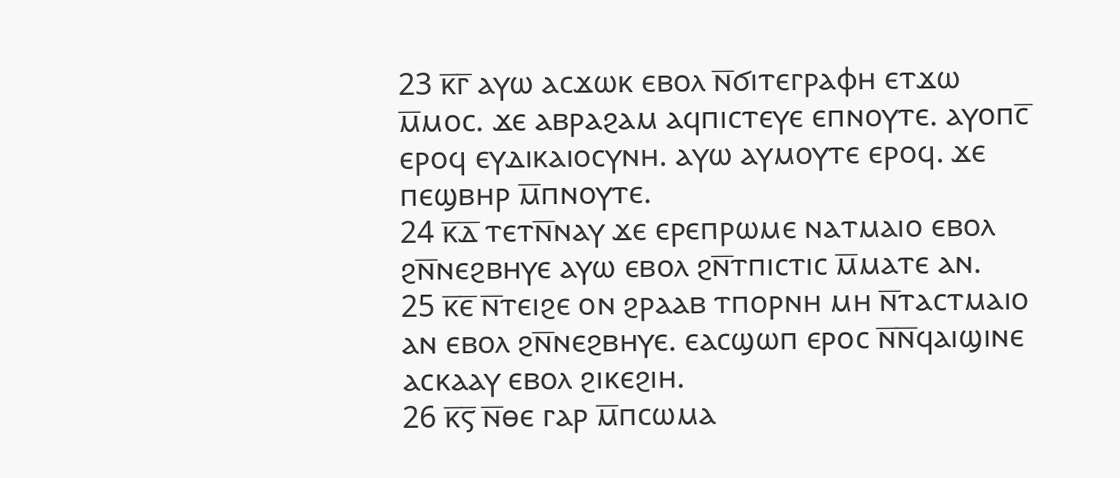23 ⲕ̅ⲅ̅ ⲁⲩⲱ ⲁⲥϫⲱⲕ ⲉⲃⲟⲗ ⲛ̅ϭⲓⲧⲉⲅⲣⲁⲫⲏ ⲉⲧϫⲱ ⲙ̅ⲙⲟⲥ. ϫⲉ ⲁⲃⲣⲁϩⲁⲙ ⲁϥⲡⲓⲥⲧⲉⲩⲉ ⲉⲡⲛⲟⲩⲧⲉ. ⲁⲩⲟⲡⲥ̅ ⲉⲣⲟϥ ⲉⲩⲇⲓⲕⲁⲓⲟⲥⲩⲛⲏ. ⲁⲩⲱ ⲁⲩⲙⲟⲩⲧⲉ ⲉⲣⲟϥ. ϫⲉ ⲡⲉϣⲃⲏⲣ ⲙ̅ⲡⲛⲟⲩⲧⲉ.
24 ⲕ̅ⲇ̅ ⲧⲉⲧⲛ̅ⲛⲁⲩ ϫⲉ ⲉⲣⲉⲡⲣⲱⲙⲉ ⲛⲁⲧⲙⲁⲓⲟ ⲉⲃⲟⲗ ϩⲛ̅ⲛⲉϩⲃⲏⲩⲉ ⲁⲩⲱ ⲉⲃⲟⲗ ϩⲛ̅ⲧⲡⲓⲥⲧⲓⲥ ⲙ̅ⲙⲁⲧⲉ ⲁⲛ.
25 ⲕ̅ⲉ̅ ⲛ̅ⲧⲉⲓϩⲉ ⲟⲛ ϩⲣⲁⲁⲃ ⲧⲡⲟⲣⲛⲏ ⲙⲏ ⲛ̅ⲧⲁⲥⲧⲙⲁⲓⲟ ⲁⲛ ⲉⲃⲟⲗ ϩⲛ̅ⲛⲉϩⲃⲏⲩⲉ. ⲉⲁⲥϣⲱⲡ ⲉⲣⲟⲥ ⲛ̅ⲛ̅ϥⲁⲓϣⲓⲛⲉ ⲁⲥⲕⲁⲁⲩ ⲉⲃⲟⲗ ϩⲓⲕⲉϩⲓⲏ.
26 ⲕ̅ⲋ̅ ⲛ̅ⲑⲉ ⲅⲁⲣ ⲙ̅ⲡⲥⲱⲙⲁ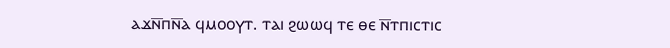ⲁϫⲛ̅ⲡⲛ̅ⲁ ϥⲙⲟⲟⲩⲧ. ⲧⲁⲓ ϩⲱⲱϥ ⲧⲉ ⲑⲉ ⲛ̅ⲧⲡⲓⲥⲧⲓⲥ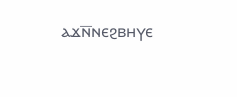ⲁϫⲛ̅ⲛⲉϩⲃⲏⲩⲉ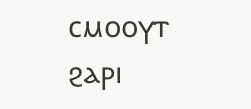ⲥⲙⲟⲟⲩⲧ ϩⲁⲣⲓ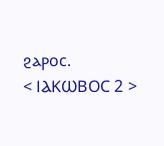ϩⲁⲣⲟⲥ.
< ⲒⲀⲔⲰⲂⲞⲤ 2 >